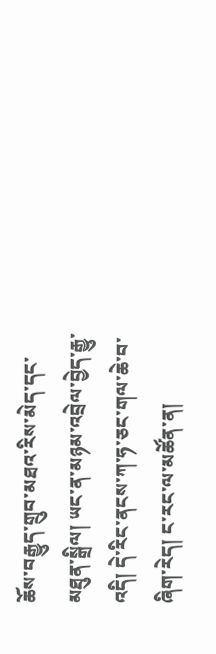ཆོས་བརྒྱུད་གྲུབ་མཐའ་རིས་མེད་དང་མཐུན་སྒྲིལ། ཡང་ན་མཉམ་འབྲེལ་བྱེད་རྒྱུ་འདི། དེ་རིང་ནངས་ཀ་ཧ་ཅང་གལ་ཆེ་བ་ཞིག་རེད། ང་རང་ལ་མཚོན་ན།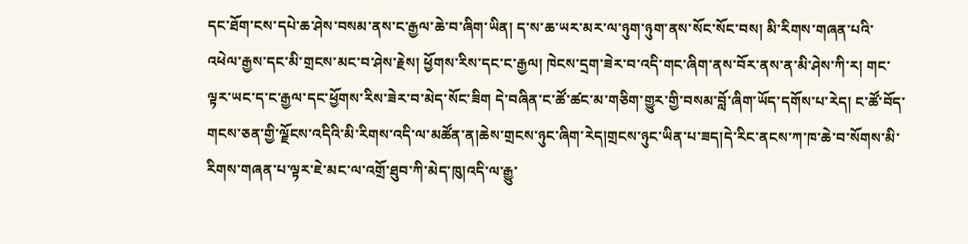དང་ཐོག་ངས་དཔེ་ཆ་ཤེས་བསམ་ནས་ང་རྒྱལ་ཆེ་བ་ཞིག་ཡིན། ད་ས་ཆ་ཡར་མར་ལ་ཉུག་ཉུག་ནས་སོང་སོང་བས། མི་རིགས་གཞན་པའི་འཕེལ་རྒྱས་དང་མི་གྲངས་མང་བ་ཤེས་རྗེས། ཕྱོགས་རིས་དང་ང་རྒྱལ། ཁེངས་དྲག་ཟེར་བ་འདི་གང་ཞིག་ནས་བོར་ནས་ན་མི་ཤེས་ཀི་ར། གང་ལྟར་ཡང་ད་ང་རྒྱལ་དང་ཕྱོགས་རིས་ཟེར་བ་མེད་སོང་ཟིག དེ་བཞིན་ང་ཚོ་ཚང་མ་གཅིག་གྱུར་གྱི་བསམ་བློ་ཞིག་ཡོད་དགོས་པ་རེད། ང་ཚོ་བོད་གངས་ཅན་གྱི་ལྗོངས་འདིའི་མི་རིགས་འདི་ལ་མཚོན་ན།ཆེས་གྲངས་ཉུང་ཞིག་རེད།གྲངས་ཉུང་ཡིན་པ་ཟད།དེ་རིང་ནངས་ཀ་ཁ་ཆེ་བ་སོགས་མི་རིགས་གཞན་པ་ལྟར་ཇེ་མང་ལ་འགྲོ་ཐུབ་ཀི་མེད་ཁུ།འདི་ལ་རྒྱུ་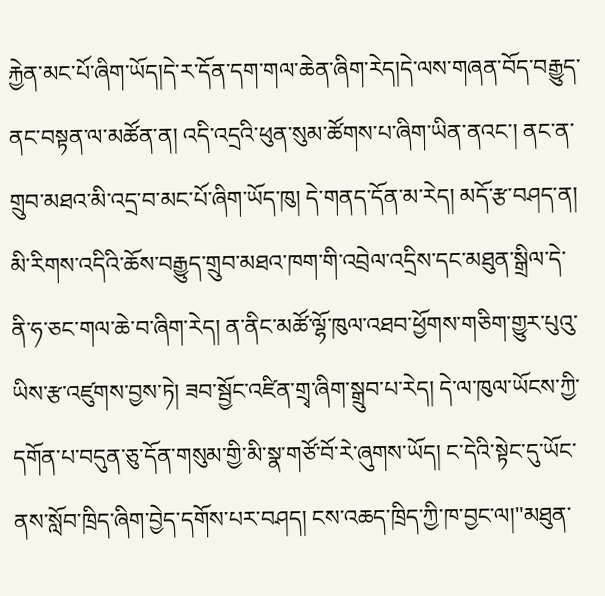རྐྱེན་མང་པོ་ཞིག་ཡོད།དེ་ར་དོན་དག་གལ་ཆེན་ཞིག་རེད།དེ་ལས་གཞན་བོད་བརྒྱུད་ནང་བསྟན་ལ་མཚོན་ན། འདི་འདྲའི་ཕུན་སུམ་ཚོགས་པ་ཞིག་ཡིན་ནའང་། ནང་ན་གྲུབ་མཐའ་མི་འདྲ་བ་མང་པོ་ཞིག་ཡོད་ཁུ། དེ་གནད་དོན་མ་རེད། མདོ་རྩ་བཤད་ན། མི་རིགས་འདིའི་ཆོས་བརྒྱུད་གྲུབ་མཐའ་ཁག་གི་འབྲེལ་འདྲིས་དང་མཐུན་སྒྲིལ་དེ་ནི་ཧ་ཅང་གལ་ཆེ་བ་ཞིག་རེད། ན་ནིང་མཚོ་ལྷོ་ཁུལ་འཐབ་ཕྱོགས་གཅིག་གྱུར་པུའུ་ཡིས་རྩ་འཛུགས་བྱས་ཏེ། ཟབ་སྦྱོང་འཛིན་གྲྭ་ཞིག་སྒྲུབ་པ་རེད། དེ་ལ་ཁུལ་ཡོངས་ཀྱི་དགོན་པ་བདུན་ཅུ་དོན་གསུམ་གྱི་མི་སྣ་གཙོ་བོ་རེ་ཞུགས་ཡོད། ང་དེའི་སྟེང་དུ་ཡོང་ནས་སློབ་ཁྲིད་ཞིག་བྱེད་དགོས་པར་བཤད། ངས་འཆད་ཁྲིད་ཀྱི་ཁ་བྱང་ལ།"མཐུན་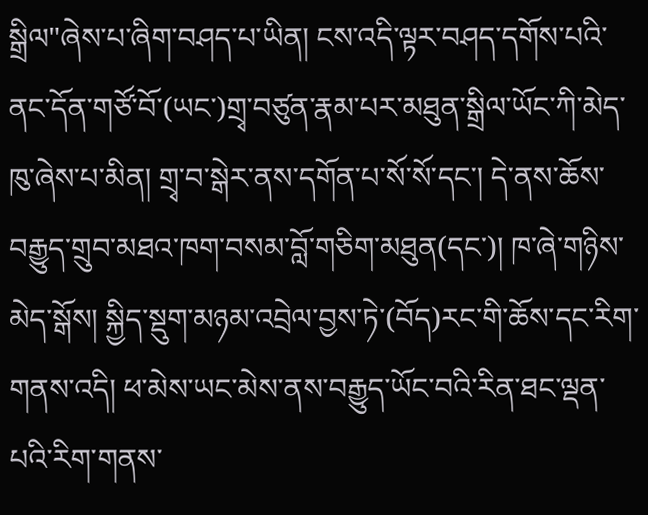སྒྲིལ"ཞེས་པ་ཞིག་བཤད་པ་ཡིན། ངས་འདི་ལྟར་བཤད་དགོས་པའི་ནང་དོན་གཙོ་བོ་(ཡང་)གྲྭ་བཙུན་རྣམ་པར་མཐུན་སྒྲིལ་ཡོང་ཀི་མེད་ཁུ་ཞེས་པ་མིན། གྲྭ་བ་སྒེར་ནས་དགོན་པ་སོ་སོ་དང་། དེ་ནས་ཆོས་བརྒྱུད་གྲུབ་མཐའ་ཁག་བསམ་བློ་གཅིག་མཐུན(དང་)། ཁ་ཞེ་གཉིས་མེད་སྒོས། སྐྱིད་སྡུག་མཉམ་འབྲེལ་བྱས་ཏེ་(བོད)རང་གི་ཆོས་དང་རིག་གནས་འདི། ཕ་མེས་ཡང་མེས་ནས་བརྒྱུད་ཡོང་བའི་རིན་ཐང་ལྡན་པའི་རིག་གནས་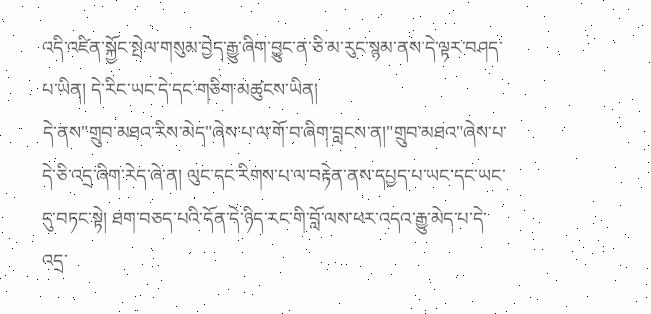འདི་འཛིན་སྐྱོང་སྤེལ་གསུམ་བྱེད་རྒྱུ་ཞིག་བྱུང་ན་ཅི་མ་རུང་སྙམ་ནས་དེ་ལྟར་བཤད་པ་ཡིན། དེ་རིང་ཡང་དེ་དང་གཅིག་མཚུངས་ཡིན།
དེ་ནས"གྲུབ་མཐའ་རིས་མེད"ཞེས་པ་ལ་གོ་བ་ཞིག་བླངས་ན།"གྲུབ་མཐའ"ཞེས་པ་དེ་ཅི་འདྲ་ཞིག་རེད་ཞེ་ན། ལུང་དང་རིགས་པ་ལ་བརྟེན་ནས་དཔྱད་པ་ཡང་དང་ཡང་དུ་བཏང་སྟེ། ཐག་བཅད་པའི་དོན་དེ་ཉིད་རང་གི་བློ་ལས་ཕར་འདའ་རྒྱུ་མེད་པ་དེ་འདྲ་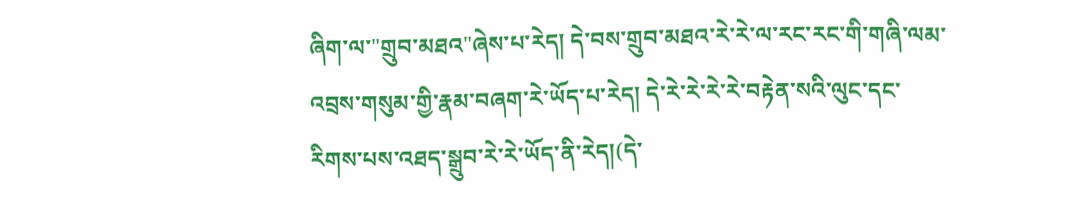ཞིག་ལ་"གྲུབ་མཐའ"ཞེས་པ་རེད། དེ་བས་གྲུབ་མཐའ་རེ་རེ་ལ་རང་རང་གི་གཞི་ལམ་འབྲས་གསུམ་གྱི་རྣམ་བཞག་རེ་ཡོད་པ་རེད། དེ་རེ་རེ་རེ་རེ་བརྟེན་སའི་ལུང་དང་རིགས་པས་འཐད་སྒྲུབ་རེ་རེ་ཡོད་ནི་རེད།(དེ་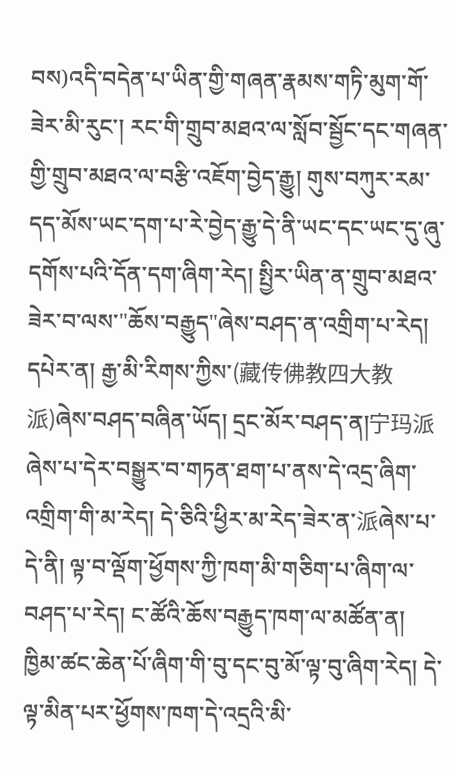བས)འདི་བདེན་པ་ཡིན་གྱི་གཞན་རྣམས་གཏི་མུག་གོ་ཟེར་མི་རུང་། རང་གི་གྲུབ་མཐའ་ལ་སློབ་སྦྱོང་དང་གཞན་གྱི་གྲུབ་མཐའ་ལ་བརྩི་འཇོག་བྱེད་རྒྱུ། གུས་བཀུར་རམ་དད་མོས་ཡང་དག་པ་རེ་བྱེད་རྒྱུ་དེ་ནི་ཡང་དང་ཡང་དུ་ཞུ་དགོས་པའི་དོན་དག་ཞིག་རེད། སྤྱིར་ཡིན་ན་གྲུབ་མཐའ་ཟེར་བ་ལས་"ཆོས་བརྒྱུད"ཞེས་བཤད་ན་འགྲིག་པ་རེད། དཔེར་ན། རྒྱ་མི་རིགས་ཀྱིས་(藏传佛教四大教派)ཞེས་བཤད་བཞིན་ཡོད། དྲང་མོར་བཤད་ན།宁玛派ཞེས་པ་དེར་བསྒྱུར་བ་གཏན་ཐག་པ་ནས་དེ་འདྲ་ཞིག་འགྲིག་གི་མ་རེད། དེ་ཅིའི་ཕྱིར་མ་རེད་ཟེར་ན་派ཞེས་པ་དེ་ནི། ལྟ་བ་ལྡོག་ཕྱོགས་ཀྱི་ཁག་མི་གཅིག་པ་ཞིག་ལ་བཤད་པ་རེད། ང་ཚོའི་ཆོས་བརྒྱུད་ཁག་ལ་མཚོན་ན། ཁྱིམ་ཚང་ཆེན་པོ་ཞིག་གི་བུ་དང་བུ་མོ་ལྟ་བུ་ཞིག་རེད། དེ་ལྟ་མིན་པར་ཕྱོགས་ཁག་དེ་འདྲའི་མི་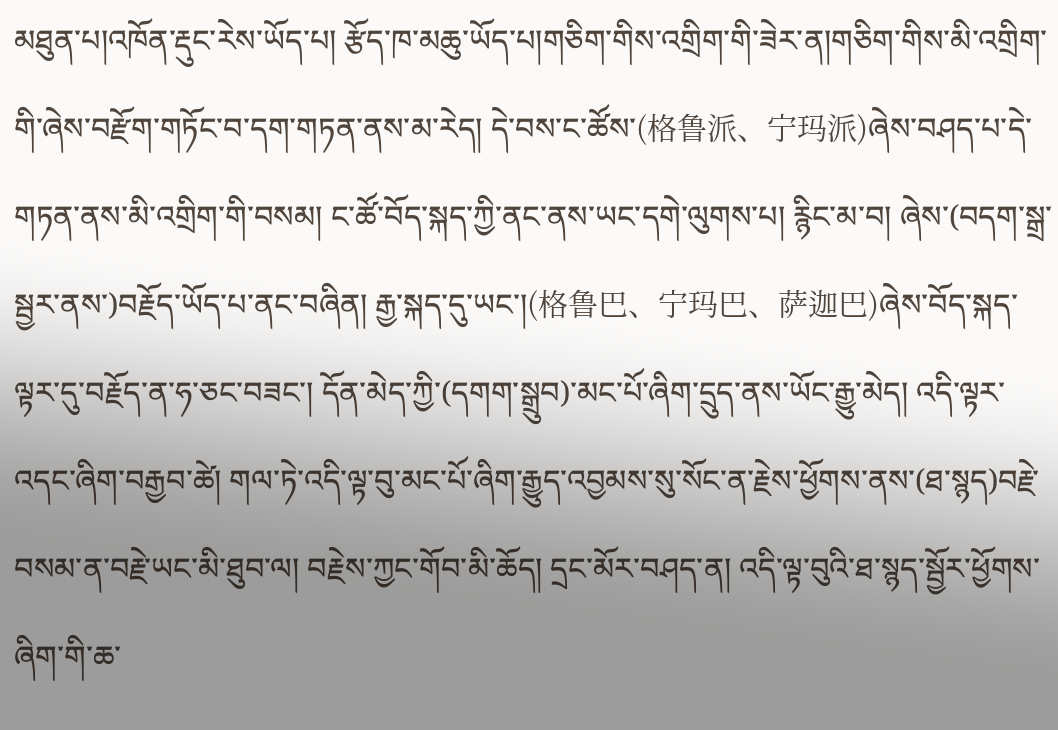མཐུན་པ།འཁོན་རྡུང་རེས་ཡོད་པ། རྩོད་ཁ་མཆུ་ཡོད་པ།གཅིག་གིས་འགྲིག་གི་ཟེར་ན།གཅིག་གིས་མི་འགྲིག་གི་ཞེས་བརྫོག་གཏོང་བ་དག་གཏན་ནས་མ་རེད། དེ་བས་ང་ཚོས་(格鲁派、宁玛派)ཞེས་བཤད་པ་དེ་གཏན་ནས་མི་འགྲིག་གི་བསམ། ང་ཚོ་བོད་སྐད་ཀྱི་ནང་ནས་ཡང་དགེ་ལུགས་པ། རྙིང་མ་བ། ཞེས་(བདག་སྒྲ་སྦྱར་ནས་)བརྗོད་ཡོད་པ་ནང་བཞིན། རྒྱ་སྐད་དུ་ཡང་།(格鲁巴、宁玛巴、萨迦巴)ཞེས་བོད་སྐད་ལྟར་དུ་བརྗོད་ན་ཧ་ཅང་བཟང་། དོན་མེད་ཀྱི་(དགག་སྒྲུབ)་མང་པོ་ཞིག་དྲུད་ནས་ཡོང་རྒྱུ་མེད། འདི་ལྟར་འདང་ཞིག་བརྒྱབ་ཚེ། གལ་ཏེ་འདི་ལྟ་བུ་མང་པོ་ཞིག་རྒྱུད་འབྱམས་སུ་སོང་ན་རྗེས་ཕྱོགས་ནས་(ཐ་སྙད)བརྗེ་བསམ་ན་བརྗེ་ཡང་མི་ཐུབ་ལ། བརྗེས་ཀྱང་གོབ་མི་ཆོད། དྲང་མོར་བཤད་ན། འདི་ལྟ་བུའི་ཐ་སྙད་སྦྱོར་ཕྱོགས་ཞིག་གི་ཆ་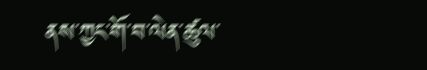ནས་ཀྱང་གོ་བ་ལེན་ཚུལ་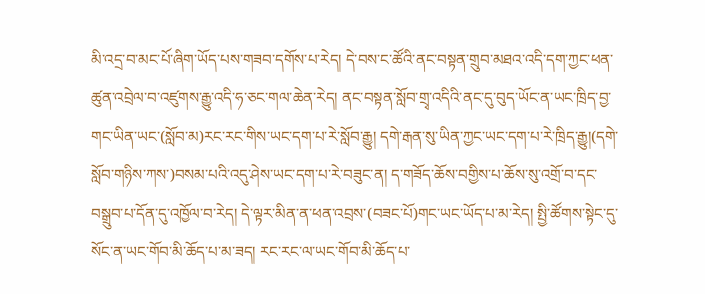མི་འདྲ་བ་མང་པོ་ཞིག་ཡོད་པས་གཟབ་དགོས་པ་རེད། དེ་བས་ང་ཚོའི་ནང་བསྟན་གྲུབ་མཐའ་འདི་དག་ཀྱང་ཕན་ཚུན་འབྲེལ་བ་འཛུགས་རྒྱུ་འདི་ཧ་ཅང་གལ་ཆེན་རེད། ནང་བསྟན་སློབ་གྲྭ་འདིའི་ནང་དུ་བུད་ཡོང་ན་ཡང་ཁྲིད་བྱ་གང་ཡིན་ཡང་(སློབ་མ)རང་རང་གིས་ཡང་དག་པ་རེ་སློབ་རྒྱུ། དགེ་རྒན་སུ་ཡིན་ཀྱང་ཡང་དག་པ་རེ་ཁྲིད་རྒྱུ།(དགེ་སློབ་གཉིས་ཀས་)བསམ་པའི་འདུ་ཤེས་ཡང་དག་པ་རེ་བཟུང་ན། ད་གཟོད་ཆོས་བགྱིས་པ་ཆོས་སུ་འགྲོ་བ་དང་བསྒྲུབ་པ་དོན་དུ་འཁྱོལ་བ་རེད། དེ་ལྟར་མིན་ན་ཕན་འབྲས་(བཟང་པོ)གང་ཡང་ཡོད་པ་མ་རེད། སྤྱི་ཚོགས་སྟེང་དུ་སོང་ན་ཡང་གོབ་མི་ཆོད་པ་མ་ཟད། རང་རང་ལ་ཡང་གོབ་མི་ཆོད་པ་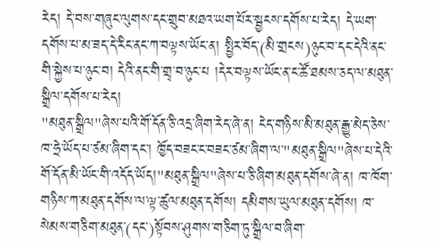རེད། དེ་བས་གཞུང་ལུགས་དང་གྲུབ་མཐའ་ཡག་པོར་སྦྱངས་དགོས་པ་རེད། དེ་ཡག་དགོས་པ་མ་ཟད་དེ་རིང་ནང་ཀ་བལྟས་ཡོང་ན། སྤྱིར་བོད་(མི་གྲངས)ཉུང་བ་དང་དེའི་ནང་གི་སྐྱེས་པ་ཉུང་བ། དེའི་ནང་གི་གྲྭ་བ་ཉུང་པ །དེར་བལྟས་ཡོང་ན་ང་ཚོ་ཐམས་ཅད་ལ་མཐུན་སྒྲིལ་དགོས་པ་རེད།
"མཐུན་སྒྲིལ"ཞེས་པའི་གོ་དོན་ཅི་འདྲ་ཞིག་རེད་ཞེ་ན། ངེད་གཉིས་མི་མཐུན་རྒྱུ་མེད་ཅེས་ཁ་ཧྲེ་ཡོད་པ་ཙམ་ཞིག་དང་། ཁྱོད་བཟང་ང་བཟང་ཙམ་ཞིག་ལ་"མཐུན་སྒྲིལ"ཞེས་པ་དེའི་གོ་དོན་མི་ཡོང་གི་འདོད་ཡོད།"མཐུན་སྒྲིལ"ཞེས་པ་ཅི་ཞིག་མཐུན་དགོས་ཞེ་ན། ཁ་ཁོག་གཉིས་ཀ་མཐུན་དགོས་ལ་ལྟ་ཚུལ་མཐུན་དགོས། དམིགས་ཡུལ་མཐུན་དགོས། ཁ་སེམས་གཅིག་མཐུན་(དང་)སྟོབས་ཤུགས་གཅིག་ཏུ་སྒྲིལ་བ་ཞིག་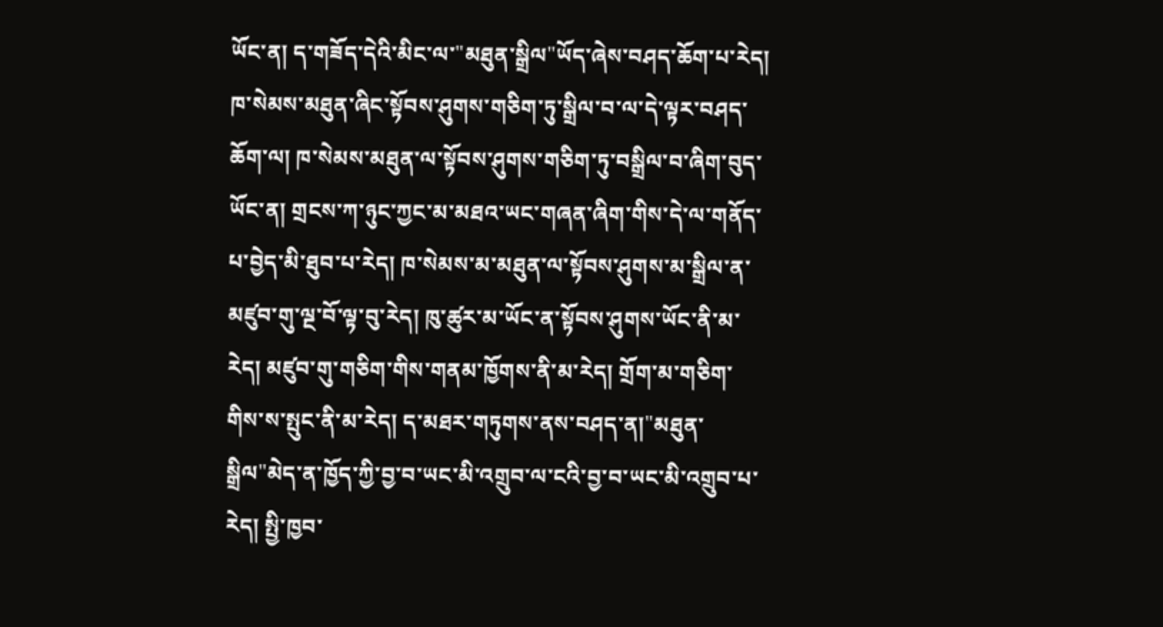ཡོང་ན། ད་གཟོད་དེའི་མིང་ལ་"མཐུན་སྒྲིལ"ཡོད་ཞེས་བཤད་ཆོག་པ་རེད། ཁ་སེམས་མཐུན་ཞིང་སྟོབས་ཤུགས་གཅིག་ཏུ་སྒྲིལ་བ་ལ་དེ་ལྟར་བཤད་ཆོག་ལ། ཁ་སེམས་མཐུན་ལ་སྟོབས་ཤུགས་གཅིག་ཏུ་བསྒྲིལ་བ་ཞིག་བུད་ཡོང་ན། གྲངས་ཀ་ཉུང་ཀྱང་མ་མཐའ་ཡང་གཞན་ཞིག་གིས་དེ་ལ་གནོད་པ་བྱེད་མི་ཐུབ་པ་རེད། ཁ་སེམས་མ་མཐུན་ལ་སྟོབས་ཤུགས་མ་སྒྲིལ་ན་མཛུབ་གུ་ལྔ་བོ་ལྟ་བུ་རེད། ཁུ་ཚུར་མ་ཡོང་ན་སྟོབས་ཤུགས་ཡོང་ནི་མ་རེད། མཛུབ་གུ་གཅིག་གིས་གནམ་ཁྱོགས་ནི་མ་རེད། གྲོག་མ་གཅིག་གིས་ས་སྤུང་ནི་མ་རེད། ད་མཐར་གཏུགས་ནས་བཤད་ན།"མཐུན་སྒྲིལ"མེད་ན་ཁྱོད་ཀྱི་བྱ་བ་ཡང་མི་འགྲུབ་ལ་ངའི་བྱ་བ་ཡང་མི་འགྲུབ་པ་རེད། སྤྱི་ཁྱབ་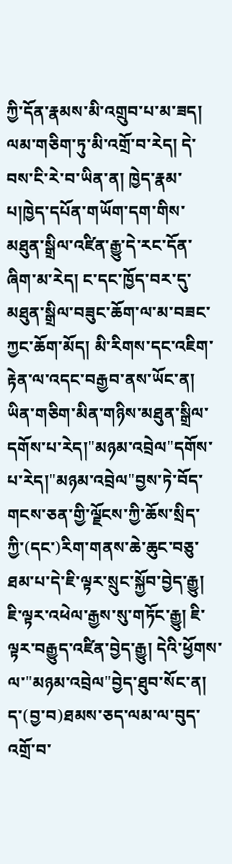ཀྱི་དོན་རྣམས་མི་འགྲུབ་པ་མ་ཟད། ལམ་གཅིག་ཏུ་མི་འགྲོ་བ་རེད། དེ་བས་ངི་རེ་བ་ཡིན་ན། ཁྱེད་རྣམ་པ།ཁྱེད་དཔོན་གཡོག་དག་གིས་མཐུན་སྒྲིལ་འཛིན་རྒྱུ་དེ་རང་དོན་ཞིག་མ་རེད། ང་དང་ཁྱོད་བར་དུ་མཐུན་སྒྲིལ་བཟུང་ཆོག་ལ་མ་བཟང་ཀྱང་ཆོག་མོད། མི་རིགས་དང་འཇིག་རྟེན་ལ་འདང་བརྒྱབ་ནས་ཡོང་ན། ཡིན་གཅིག་མིན་གཉིས་མཐུན་སྒྲིལ་དགོས་པ་རེད།"མཉམ་འབྲེལ"དགོས་པ་རེད།"མཉམ་འབྲེལ"བྱས་ཏེ་བོད་གངས་ཅན་གྱི་ལྗོངས་ཀྱི་ཆོས་སྲིད་ཀྱི་(དང་)རིག་གནས་ཆེ་ཆུང་བཅུ་ཐམ་པ་དེ་ཇི་ལྟར་སྲུང་སྐྱོབ་བྱེད་རྒྱུ། ཇི་ལྟར་འཕེལ་རྒྱས་སུ་གཏོང་རྒྱུ། ཇི་ལྟར་བརྒྱུད་འཛིན་བྱེད་རྒྱུ། དེའི་ཕྱོགས་ལ་"མཉམ་འབྲེལ"བྱེད་ཐུབ་སོང་ན། ད་(བྱ་བ)ཐམས་ཅད་ལམ་ལ་བུད་འགྲོ་བ་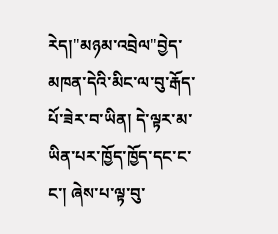རེད།"མཉམ་འབྲེལ"བྱེད་མཁན་དེའི་མིང་ལ་བུ་རྒོད་པོ་ཟེར་བ་ཡིན། དེ་ལྟར་མ་ཡིན་པར་ཁྱོད་ཁྱོད་དང་ང་ང་། ཞེས་པ་ལྟ་བུ་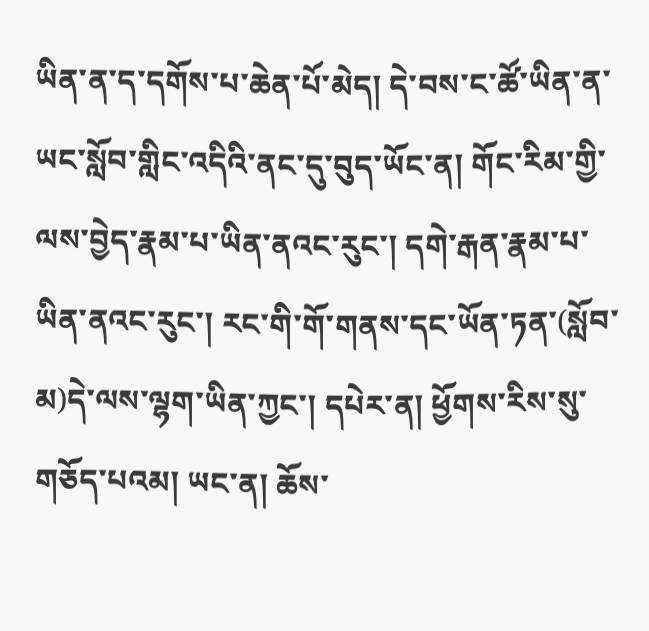ཡིན་ན་ད་དགོས་པ་ཆེན་པོ་མེད། དེ་བས་ང་ཚོ་ཡིན་ན་ཡང་སློབ་གླིང་འདིའི་ནང་དུ་བུད་ཡོང་ན། གོང་རིམ་གྱི་ལས་བྱེད་རྣམ་པ་ཡིན་ནའང་རུང་། དགེ་རྒན་རྣམ་པ་ཡིན་ནའང་རུང་། རང་གི་གོ་གནས་དང་ཡོན་ཏན་(སློབ་མ)དེ་ལས་ལྷག་ཡིན་ཀྱང་། དཔེར་ན། ཕྱོགས་རིས་སུ་གཅོད་པའམ། ཡང་ན། ཆོས་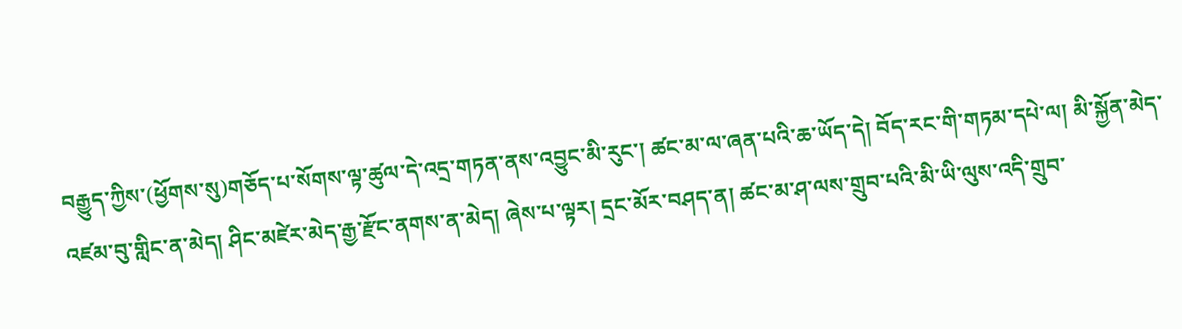བརྒྱུད་ཀྱིས་(ཕྱོགས་སུ)གཅོད་པ་སོགས་ལྟ་ཚུལ་དེ་འདྲ་གཏན་ནས་འབྱུང་མི་རུང་། ཚང་མ་ལ་ཞན་པའི་ཆ་ཡོད་དེ། བོད་རང་གི་གཏམ་དཔེ་ལ། མི་སྐྱོན་མེད་འཛམ་བུ་གླིང་ན་མེད། ཤིང་མཛེར་མེད་རྒྱ་རྫོང་ནགས་ན་མེད། ཞེས་པ་ལྟར། དྲང་མོར་བཤད་ན། ཚང་མ་ཤ་ལས་གྲུབ་པའི་མི་ཡི་ལུས་འདི་གྲུབ་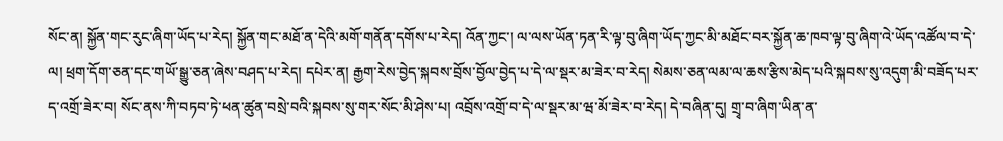སོང་ན། སྐྱོན་གང་རུང་ཞིག་ཡོད་པ་རེད། སྐྱོན་གང་མཐོ་ན་དེའི་མགོ་གནོན་དགོས་པ་རེད། འོན་ཀྱང་། ལ་ལས་ཡོན་ཏན་རི་ལྟ་བུ་ཞིག་ཡོད་ཀྱང་མི་མཐོང་བར་སྐྱོན་ཆ་ཁབ་ལྟ་བུ་ཞིག་འེ་ཡོད་འཚོལ་བ་དེ་ལ། ཕྲག་དོག་ཅན་དང་གཡོ་སྒྱུ་ཅན་ཞེས་བཤད་པ་རེད། དཔེར་ན། རྒྱག་རེས་བྱེད་སྐབས་བྲོས་བྱོལ་བྱེད་པ་དེ་ལ་སྡར་མ་ཟེར་བ་རེད། སེམས་ཅན་ལམ་ལ་ཆས་རྩིས་མེད་པའི་སྐབས་སུ་འདུག་མི་བཟོད་པར་ད་འགྲོ་ཟེར་བ། སོང་ནས་ཀི་བཏབ་ཏེ་ཕན་ཚུན་བསྲེ་བའི་སྐབས་སུ་གར་སོང་མི་ཤེས་པ། འབྲོས་འགྲོ་བ་དེ་ལ་སྡར་མ་ཝ་མོ་ཟེར་བ་རེད། དེ་བཞིན་དུ། གྲྭ་བ་ཞིག་ཡིན་ན་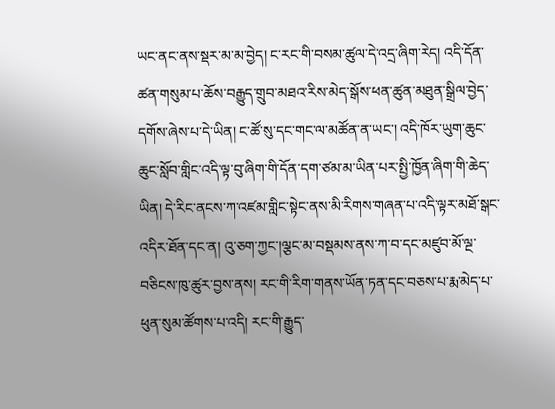ཡང་ནང་ནས་སྡར་མ་མ་བྱེད། ང་རང་གི་བསམ་ཚུལ་དེ་འདྲ་ཞིག་རེད། འདི་དོན་ཚན་གསུམ་པ་ཆོས་བརྒྱུད་གྲུབ་མཐའ་རིས་མེད་སྒོས་ཕན་ཚུན་མཐུན་སྒྲིལ་བྱེད་དགོས་ཞེས་པ་དེ་ཡིན། ང་ཚོ་སུ་དང་གང་ལ་མཚོན་ན་ཡང་། འདི་ཁོར་ཡུག་ཆུང་ཆུང་སློབ་གླིང་འདི་ལྟ་བུ་ཞིག་གི་དོན་དག་ཙམ་མ་ཡིན་པར་སྤྱི་ཁྱོན་ཞིག་གི་ཆེད་ཡིན། དེ་རིང་ནངས་ཀ་འཛམ་གླིང་སྟེང་ནས་མི་རིགས་གཞན་པ་འདི་ལྟར་མཐོ་སྒང་འདིར་ཐོན་དང་ན། འུ་ཅག་ཀྱང་།ལྕང་མ་བསྡམས་ནས་ཀ་བ་དང་མཛུབ་མོ་ལྔ་བཅིངས་ཁུ་ཚུར་བྱས་ནས། རང་གི་རིག་གནས་ཡོན་ཏན་དང་བཅས་པ་རྨ་མེད་པ་ཕུན་སུམ་ཚོགས་པ་འདི། རང་གི་རྒྱུད་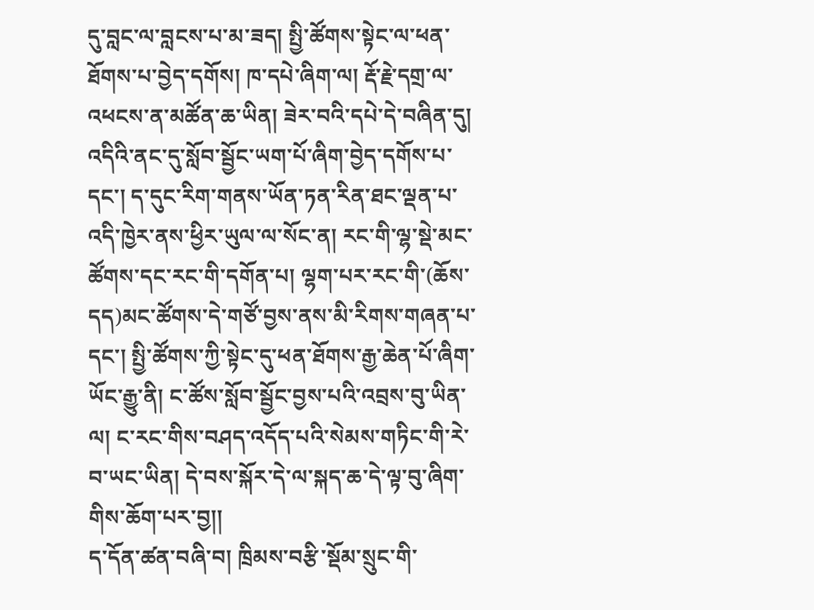དུ་བླང་ལ་བླངས་པ་མ་ཟད། སྤྱི་ཚོགས་སྟེང་ལ་ཕན་ཐོགས་པ་བྱེད་དགོས། ཁ་དཔེ་ཞིག་ལ། རྡོ་རྗེ་དགྲ་ལ་འཕངས་ན་མཚོན་ཆ་ཡིན། ཟེར་བའི་དཔེ་དེ་བཞིན་དུ། འདིའི་ནང་དུ་སློབ་སྦྱོང་ཡག་པོ་ཞིག་བྱེད་དགོས་པ་དང་། ད་དུང་རིག་གནས་ཡོན་ཏན་རིན་ཐང་ལྡན་པ་འདི་ཁྱེར་ནས་ཕྱིར་ཡུལ་ལ་སོང་ན། རང་གི་ལྷ་སྡེ་མང་ཚོགས་དང་རང་གི་དགོན་པ། ལྷག་པར་རང་གི་(ཆོས་དད)མང་ཚོགས་དེ་གཙོ་བྱས་ནས་མི་རིགས་གཞན་པ་དང་། སྤྱི་ཚོགས་ཀྱི་སྟེང་དུ་ཕན་ཐོགས་རྒྱ་ཆེན་པོ་ཞིག་ཡོང་རྒྱུ་ནི། ང་ཚོས་སློབ་སྦྱོང་བྱས་པའི་འབྲས་བུ་ཡིན་ལ། ང་རང་གིས་བཤད་འདོད་པའི་སེམས་གཏིང་གི་རེ་བ་ཡང་ཡིན། དེ་བས་སྐོར་དེ་ལ་སྐད་ཆ་དེ་ལྟ་བུ་ཞིག་གིས་ཆོག་པར་བྱ།།
ད་དོན་ཚན་བཞི་བ། ཁྲིམས་བརྩི་སྡོམ་སྲུང་གི་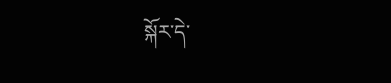སྐོར་དེ་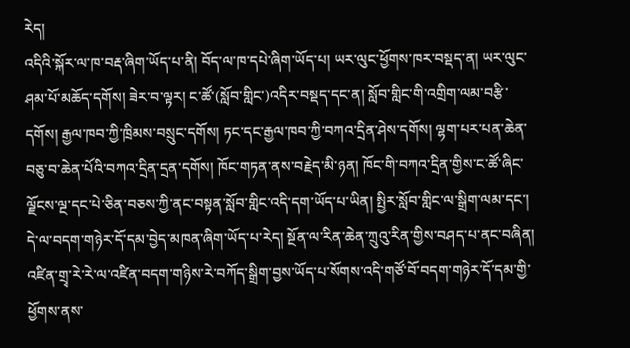རེད།
འདིའི་སྐོར་ལ་ཁ་བརྡ་ཞིག་ཡོད་པ་ནི། བོད་ལ་ཁ་དཔེ་ཞིག་ཡོད་པ། ཡར་ལུང་ཕྱོགས་ཁར་བསྡད་ན། ཡར་ལུང་ཤམ་པོ་མཆོད་དགོས། ཟེར་བ་ལྟར། ང་ཚོ་(སློབ་གླིང་)འདིར་བསྡད་དང་ན། སློབ་གླིང་གི་འགྲིག་ལམ་བརྩི་དགོས། རྒྱལ་ཁབ་ཀྱི་ཁྲིམས་བསྲུང་དགོས། ཏང་དང་རྒྱལ་ཁབ་ཀྱི་བཀའ་དྲིན་ཤེས་དགོས། ལྷག་པར་པན་ཆེན་བཅུ་བ་ཆེན་པོའི་བཀའ་དྲིན་དྲན་དགོས། ཁོང་གཏན་ནས་བརྗེད་མི་ཉན། ཁོང་གི་བཀའ་དྲིན་གྱིས་ང་ཚོ་ཞིང་ལྗོངས་ལྔ་དང་པེ་ཅིན་བཅས་ཀྱི་ནང་བསྟན་སློབ་གླིང་འདི་དག་ཡོད་པ་ཡིན། སྤྱིར་སློབ་གླིང་ལ་སྒྲིག་ལམ་དང་། དེ་ལ་བདག་གཉེར་དོ་དམ་བྱེད་མཁན་ཞིག་ཡོད་པ་རེད། སྔོན་ལ་རིན་ཆེན་ཀྲུའུ་རིན་གྱིས་བཤད་པ་ནང་བཞིན། འཛིན་གྲྭ་རེ་རེ་ལ་འཛིན་བདག་གཉིས་རེ་བཀོད་སྒྲིག་བྱས་ཡོད་པ་སོགས་འདི་གཙོ་བོ་བདག་གཉེར་དོ་དམ་གྱི་ཕྱོགས་ནས་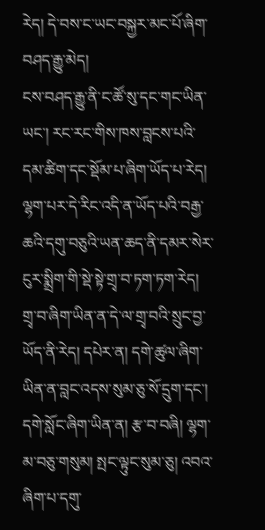རེད། དེ་བས་ང་ཡང་བསྐྱར་མང་པོ་ཞིག་བཤད་རྒྱུ་མེད།
ངས་བཤད་རྒྱུ་ནི་ང་ཚོ་སུ་དང་གང་ཡིན་ཡང་། རང་རང་གིས་ཁས་བླངས་པའི་དམ་ཚིག་དང་སྡོམ་པ་ཞིག་ཡོད་པ་རེད། ལྷག་པར་དེ་རིང་འདི་ན་ཡོད་པའི་བརྒྱ་ཆའི་དགུ་བཅུའི་ཡན་ཆད་ནི་དམར་སེར་ངུར་སྨྲིག་གི་སྡེ་སྟེ་གྲྭ་བ་ཏག་ཏག་རེད། གྲྭ་བ་ཞིག་ཡིན་ན་དེ་ལ་གྲྭ་བའི་སྲུང་བྱ་ཡོད་ནི་རེད། དཔེར་ན། དགེ་ཚུལ་ཞིག་ཡིན་ན་བླང་འདས་སུམ་ཅུ་སོ་དྲུག་དང་། དགེ་སློང་ཞིག་ཡིན་ན། རྩ་བ་བཞི། ལྷག་མ་བཅུ་གསུམ། སྤང་ལྟུང་སུམ་ཅུ། འབའ་ཞིག་པ་དགུ་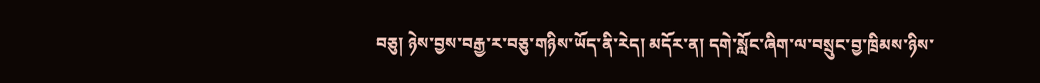བཅུ། ཉེས་བྱས་བརྒྱ་ར་བཅུ་གཉིས་ཡོད་ནི་རེད། མདོར་ན། དགེ་སློང་ཞིག་ལ་བསྲུང་བྱ་ཁྲིམས་ཉིས་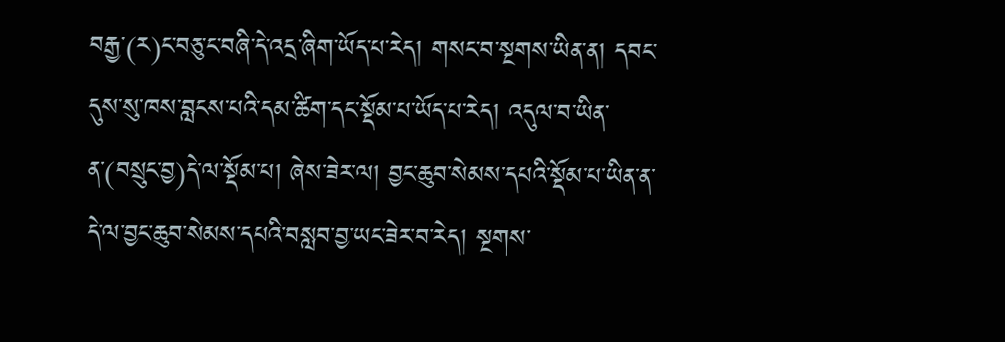བརྒྱ་(ར)ང་བཅུ་ང་བཞི་དེ་འདྲ་ཞིག་ཡོད་པ་རེད། གསང་བ་སྔགས་ཡིན་ན། དབང་དུས་སུ་ཁས་བླངས་པའི་དམ་ཚིག་དང་སྡོམ་པ་ཡོད་པ་རེད། འདུལ་བ་ཡིན་ན་(བསྲུང་བྱ)དེ་ལ་སྡོམ་པ། ཞེས་ཟེར་ལ། བྱང་ཆུབ་སེམས་དཔའི་སྡོམ་པ་ཡིན་ན་དེ་ལ་བྱང་ཆུབ་སེམས་དཔའི་བསླབ་བྱ་ཡང་ཟེར་བ་རེད། སྔགས་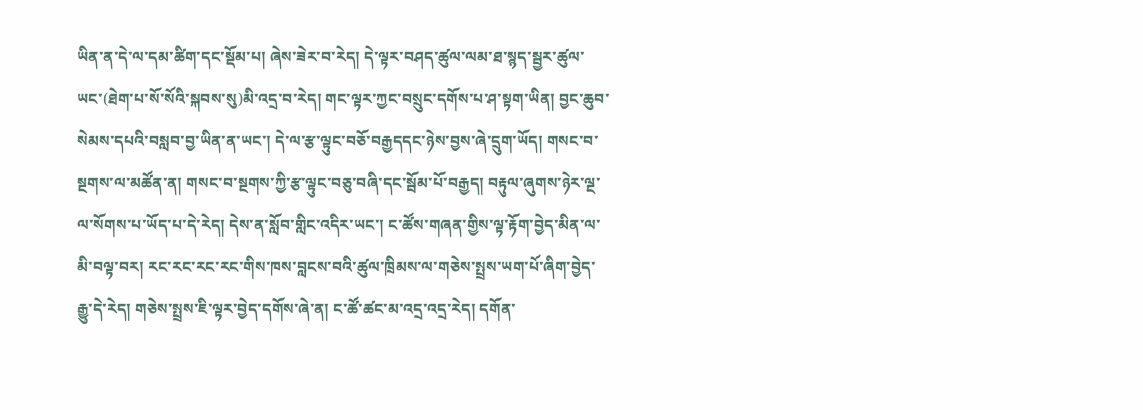ཡིན་ན་དེ་ལ་དམ་ཚིག་དང་སྡོམ་པ། ཞེས་ཟེར་བ་རེད། དེ་ལྟར་བཤད་ཚུལ་ལམ་ཐ་སྙད་སྦྱར་ཚུལ་ཡང་(ཐེག་པ་སོ་སོའི་སྐབས་སུ)མི་འདྲ་བ་རེད། གང་ལྟར་ཀྱང་བསྲུང་དགོས་པ་ཤ་སྟག་ཡིན། བྱང་ཆུབ་སེམས་དཔའི་བསླབ་བྱ་ཡིན་ན་ཡང་། དེ་ལ་རྩ་ལྟུང་བཅོ་བརྒྱདདང་ཉེས་བྱས་ཞེ་དྲུག་ཡོད། གསང་བ་སྔགས་ལ་མཚོན་ན། གསང་བ་སྔགས་ཀྱི་རྩ་ལྟུང་བཅུ་བཞི་དང་སྦོམ་པོ་བརྒྱད། བརྟུལ་ཞུགས་ཉེར་ལྔ་ལ་སོགས་པ་ཡོད་པ་དེ་རེད། དེས་ན་སློབ་གླིང་འདིར་ཡང་། ང་ཚོས་གཞན་གྱིས་ལྟ་རྟོག་བྱེད་མིན་ལ་མི་བལྟ་བར། རང་རང་རང་རང་གིས་ཁས་བླངས་བའི་ཚུལ་ཁྲིམས་ལ་གཅེས་སྤྲས་ཡག་པོ་ཞིག་བྱེད་རྒྱུ་དེ་རེད། གཅེས་སྤྲས་ཇི་ལྟར་བྱེད་དགོས་ཞེ་ན། ང་ཚོ་ཚང་མ་འདྲ་འདྲ་རེད། དགོན་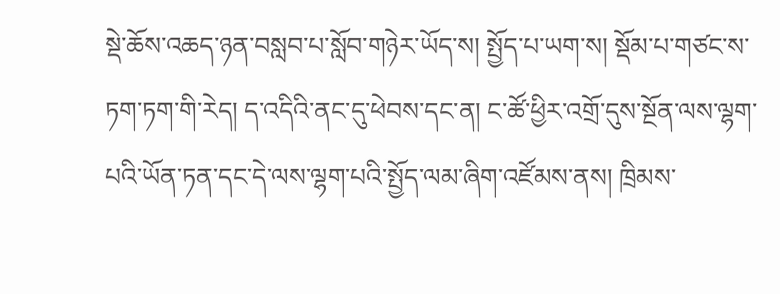སྡེ་ཆོས་འཆད་ཉན་བསླབ་པ་སློབ་གཉེར་ཡོད་ས། སྤྱོད་པ་ཡག་ས། སྡོམ་པ་གཙང་ས་ཏག་ཏག་གི་རེད། ད་འདིའི་ནང་དུ་ཕེབས་དང་ན། ང་ཚོ་ཕྱིར་འགྲོ་དུས་སྔོན་ལས་ལྷག་པའི་ཡོན་ཏན་དང་དེ་ལས་ལྷག་པའི་སྤྱོད་ལམ་ཞིག་འཛོམས་ནས། ཁྲིམས་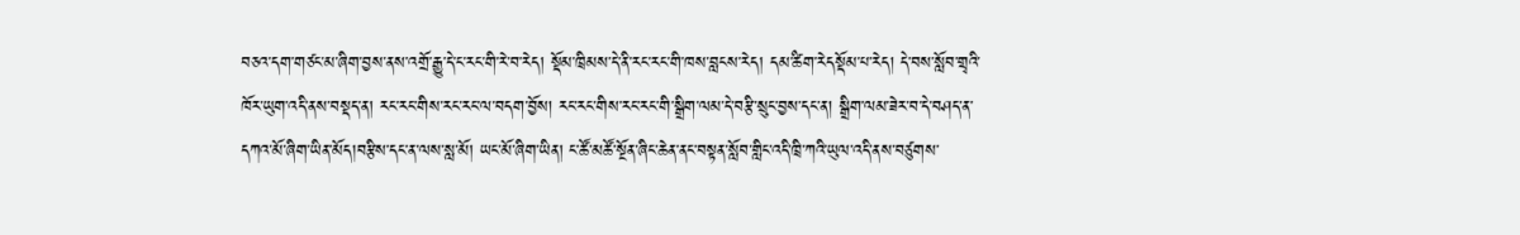བཅའ་དག་གཙང་མ་ཞིག་བྱས་ནས་འགྲོ་རྒྱུ་དེ་ང་རང་གི་རེ་བ་རེད། སྡོམ་ཁྲིམས་དེ་ནི་རང་རང་གི་ཁས་བླངས་རེད། དམ་ཚིག་རེདསྡོམ་པ་རེད། དེ་བས་སློབ་གྲྭའི་ཁོར་ཡུག་འདི་ནས་བསྡད་ན། རང་རང་གིས་རང་རང་ལ་བདག་བྱོས། རང་རང་གིས་རང་རང་གི་སྒྲིག་ལམ་དེ་བརྩི་སྲུང་བྱས་དང་ན། སྒྲིག་ལམ་ཟེར་བ་དེ་བཤད་ན་དཀའ་མོ་ཞིག་ཡིན་མོད།བརྩིས་དང་ན་ལས་སླ་མོ། ཡང་མོ་ཞིག་ཡིན། ང་ཚོ་མཚོ་སྔོན་ཞིང་ཆེན་ནང་བསྟན་སློབ་གླིང་འདི་ཁྲི་ཀའི་ཡུལ་འདི་ནས་བཙུགས་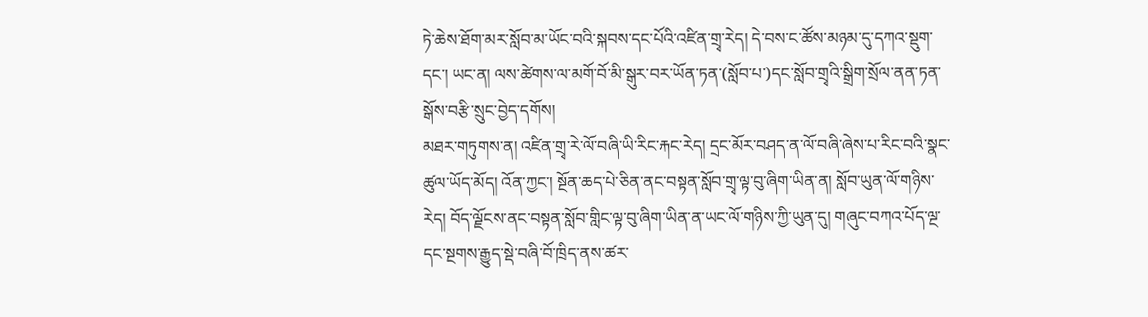ཏེ་ཆེས་ཐོག་མར་སློབ་མ་ཡོང་བའི་སྐབས་དང་པོའི་འཛིན་གྲྭ་རེད། དེ་བས་ང་ཚོས་མཉམ་དུ་དཀའ་སྡུག་དང་། ཡང་ན། ལས་ཚེགས་ལ་མགོ་བོ་མི་སྒུར་བར་ཡོན་ཏན་(སློབ་པ་)དང་སློབ་གྲྭའི་སྒྲིག་སྲོལ་ནན་ཏན་སྒོས་བརྩི་སྲུང་བྱེད་དགོས།
མཐར་གཏུགས་ན། འཛིན་གྲྭ་རེ་ལོ་བཞི་ཡི་རིང་རྐང་རེད། དྲང་མོར་བཤད་ན་ལོ་བཞི་ཞེས་པ་རིང་བའི་སྣང་ཚུལ་ཡོད་མོད། འོན་ཀྱང་། སྔོན་ཆད་པེ་ཅིན་ནང་བསྟན་སློབ་གྲྭ་ལྟ་བུ་ཞིག་ཡིན་ན། སློབ་ཡུན་ལོ་གཉིས་རེད། བོད་ལྗོངས་ནང་བསྟན་སློབ་གླིང་ལྟ་བུ་ཞིག་ཡིན་ན་ཡང་ལོ་གཉིས་ཀྱི་ཡུན་དུ། གཞུང་བཀའ་པོད་ལྔ་དང་སྔགས་རྒྱུད་སྡེ་བཞི་བོ་ཁྲིད་ནས་ཚར་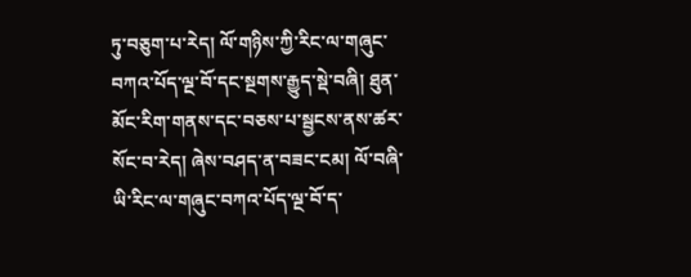ཏུ་བཅུག་པ་རེད། ལོ་གཉིས་ཀྱི་རིང་ལ་གཞུང་བཀའ་པོད་ལྔ་བོ་དང་སྔགས་རྒྱུད་སྡེ་བཞི། ཐུན་མོང་རིག་གནས་དང་བཅས་པ་སྦྱངས་ནས་ཚར་སོང་བ་རེད། ཞེས་བཤད་ན་བཟང་ངམ། ལོ་བཞི་ཡི་རིང་ལ་གཞུང་བཀའ་པོད་ལྔ་བོ་ད་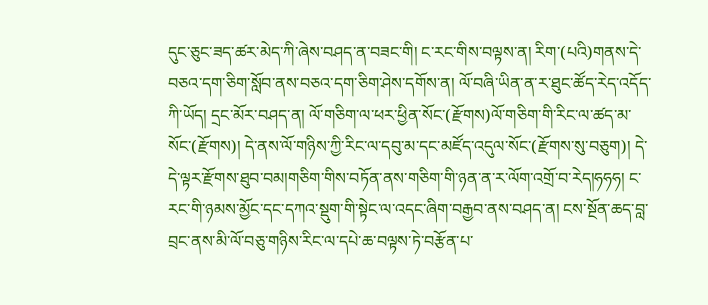དུང་ཅུང་ཟད་ཚར་མེད་ཀི་ཞེས་བཤད་ན་བཟང་གི། ང་རང་གིས་བལྟས་ན། རིག་(པའི)གནས་དེ་བཅའ་དག་ཅིག་སློབ་ནས་བཅའ་དག་ཅིག་ཤེས་དགོས་ན། ལོ་བཞི་ཡིན་ན་ར་ཐུང་ཚོད་རེད་འདོད་ཀི་ཡོད། དྲང་མོར་བཤད་ན། ལོ་གཅིག་ལ་ཕར་ཕྱིན་སོང་(རྫོགས)ལོ་གཅིག་གི་རིང་ལ་ཚད་མ་སོང་(རྫོགས)། དེ་ནས་ལོ་གཉིས་ཀྱི་རིང་ལ་དབུ་མ་དང་མཛོད་འདུལ་སོང་(རྫོགས་སུ་བཅུག)། དེ་དེ་ལྟར་རྫོགས་ཐུབ་བམ།གཅིག་གིས་བཏོན་ནས་གཅིག་གི་ཉན་ན་ར་ལོག་འགྲོ་བ་རེད།ཧཧཧ། ང་རང་གི་ཉམས་མྱོང་དང་དཀའ་སྡུག་གི་སྟེང་ལ་འདང་ཞིག་བརྒྱབ་ནས་བཤད་ན། ངས་སྔོན་ཆད་བླ་བྲང་ནས་མི་ལོ་བཅུ་གཉིས་རིང་ལ་དཔེ་ཆ་བལྟས་ཏེ་བརྩོན་པ་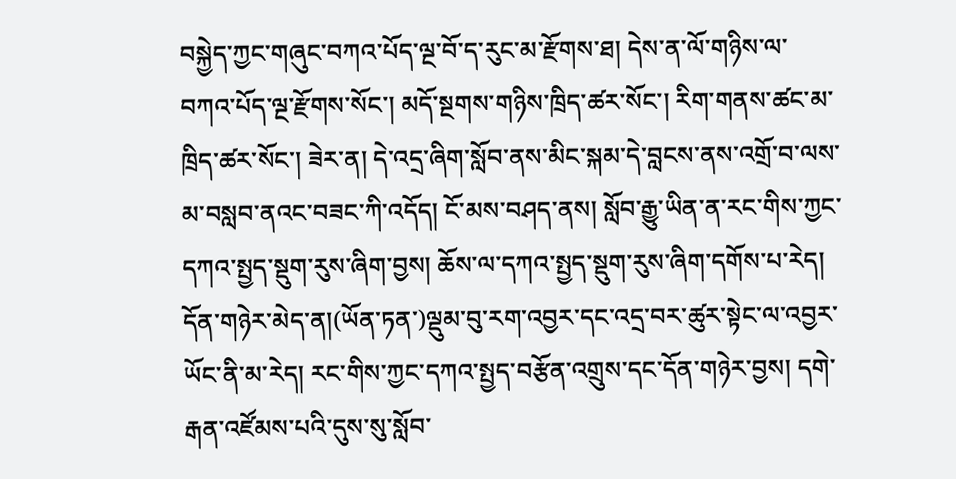བསྐྱེད་ཀྱང་གཞུང་བཀའ་པོད་ལྔ་བོ་ད་རུང་མ་རྫོགས་ཐ། དེས་ན་ལོ་གཉིས་ལ་བཀའ་པོད་ལྔ་རྫོགས་སོང་། མདོ་སྔགས་གཉིས་ཁྲིད་ཚར་སོང་། རིག་གནས་ཚང་མ་ཁྲིད་ཚར་སོང་། ཟེར་ན། དེ་འདྲ་ཞིག་སློབ་ནས་མིང་སྐམ་དེ་བླངས་ནས་འགྲོ་བ་ལས་མ་བསླབ་ནའང་བཟང་ཀི་འདོད། ངོ་མས་བཤད་ནས། སློབ་རྒྱུ་ཡིན་ན་རང་གིས་ཀྱང་དཀའ་སྤྱད་སྡུག་རུས་ཞིག་བྱས། ཆོས་ལ་དཀའ་སྤྱད་སྡུག་རུས་ཞིག་དགོས་པ་རེད། དོན་གཉེར་མེད་ན།(ཡོན་ཏན་)ལྡུམ་བུ་རག་འབྱར་དང་འདྲ་བར་ཚུར་སྟེང་ལ་འབྱར་ཡོང་ནི་མ་རེད། རང་གིས་ཀྱང་དཀའ་སྤྱད་བརྩོན་འགྲུས་དང་དོན་གཉེར་བྱས། དགེ་རྒན་འཛོམས་པའི་དུས་སུ་སློབ་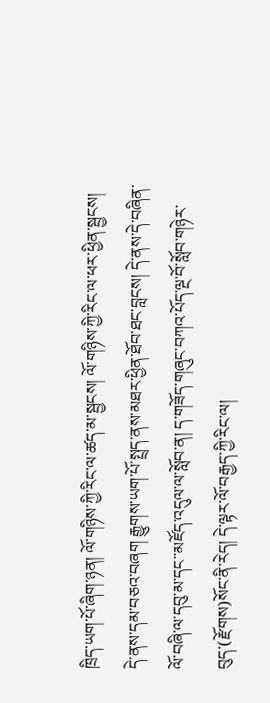ཁྲིད་ཡག་པོ་ཞིག་ཉན། ལོ་གཉིས་ཀྱི་རིང་ལ་ཚད་མ་སྦྱངས། ལོ་གཉིས་ཀྱི་རིང་ལ་ཕར་ཕྱིན་སྦྱངས། དེ་ནས་དམ་བཅའ་བཞག རྒྱུགས་ཡག་པོ་སྤྲད་ནས་མཐར་ཕྱིན་ཐོབ་ཐང་བླངས། དེ་ནས་དེ་བཞིན་ལོ་བཞི་ལ་དབུ་མ་དང་་མཛོད་འདུལ་ལ་སློབ་ན། ད་གཟོད་གཞུང་བཀའ་པོད་ལྔ་བོ་སློབ་གཉེར་བུད་(རྫོགས)སོང་ནི་རེད། དེ་ལྟར་ལོ་བརྒྱད་ཀྱི་རིང་ལ།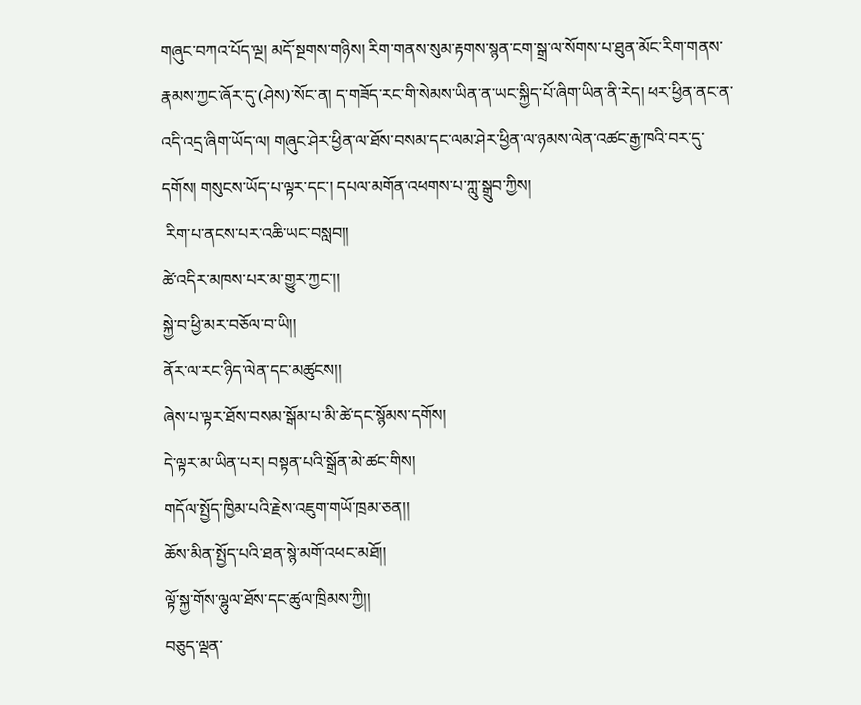གཞུང་བཀའ་པོད་ལྔ། མདོ་སྔགས་གཉིས། རིག་གནས་སུམ་རྟགས་སྙན་ངག་སྒྲ་ལ་སོགས་པ་ཐུན་མོང་རིག་གནས་རྣམས་ཀྱང་ཞོར་དུ་(ཤེས)་སོང་ན། ད་གཟོད་རང་གི་སེམས་ཡིན་ན་ཡང་སྐྱིད་པོ་ཞིག་ཡིན་ནི་རེད། ཕར་ཕྱིན་ནང་ན་འདི་འདྲ་ཞིག་ཡོད་ལ། གཞུང་ཤེར་ཕྱིན་ལ་ཐོས་བསམ་དང་ལམ་ཤེར་ཕྱིན་ལ་ཉམས་ལེན་འཚང་རྒྱ་ཁའི་བར་དུ་དགོས། གསུངས་ཡོད་པ་ལྟར་དང་། དཔལ་མགོན་འཕགས་པ་ཀླུ་སྒྲུབ་ཀྱིས།
 རིག་པ་ནངས་པར་འཆི་ཡང་བསླབ།།
ཚེ་འདིར་མཁས་པར་མ་གྱུར་ཀྱང་།།
སྐྱེ་བ་ཕྱི་མར་བཅོལ་བ་ཡི།།
ནོར་ལ་རང་ཉིད་ལེན་དང་མཚུངས།།
ཞེས་པ་ལྟར་ཐོས་བསམ་སྒོམ་པ་མི་ཚེ་དང་སྙོམས་དགོས།
དེ་ལྟར་མ་ཡིན་པར། བསྟན་པའི་སྒྲོན་མེ་ཚང་གིས།
གདོལ་སྤྱོད་ཁྱིམ་པའི་རྗེས་འཇུག་གཡོ་ཁྲམ་ཅན།།
ཆོས་མིན་སྤྱོད་པའི་ཐན་སྙེ་མགོ་འཕང་མཐོ།།
ལྟོ་སྐྱ་གོས་ལྷུལ་ཐོས་དང་ཚུལ་ཁྲིམས་ཀྱི།།
བཅུད་ལྡན་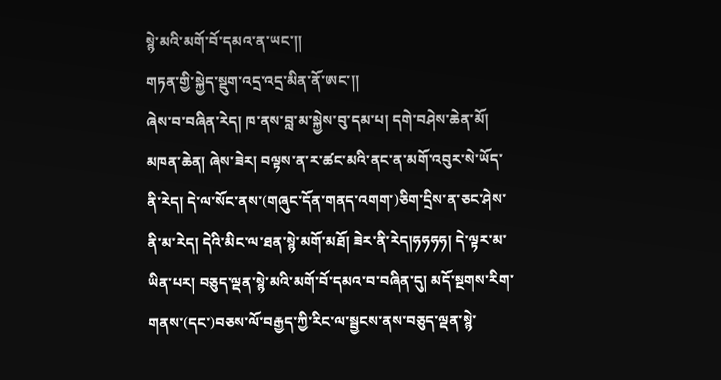སྙེ་མའི་མགོ་བོ་དམའ་ན་ཡང་།།
གཏན་གྱི་སྐྱེད་སྡུག་འདྲ་འདྲ་མིན་ནོ་ཨང་།།
ཞེས་བ་བཞིན་རེད། ཁ་ནས་བླ་མ་སྐྱེས་བུ་དམ་པ། དགེ་བཤེས་ཆེན་མོ། མཁན་ཆེན། ཞེས་ཟེར། བལྟས་ན་ར་ཚང་མའི་ནང་ན་མགོ་འབུར་སེ་ཡོད་ནི་རེད། དེ་ལ་སོང་ནས་(གཞུང་དོན་གནད་འགག་)ཅིག་དྲིས་ན་ཅང་ཤེས་ནི་མ་རེད། དེའི་མིང་ལ་ཐན་སྙེ་མགོ་མཐོ། ཟེར་ནི་རེད།ཧཧཧཧ། དེ་ལྟར་མ་ཡིན་པར། བཅུད་ལྡན་སྙེ་མའི་མགོ་བོ་དམའ་བ་བཞིན་དུ། མདོ་སྔགས་རིག་གནས་(དང་)བཅས་ལོ་བརྒྱད་ཀྱི་རིང་ལ་སྦྱངས་ནས་བཅུད་ལྡན་སྙེ་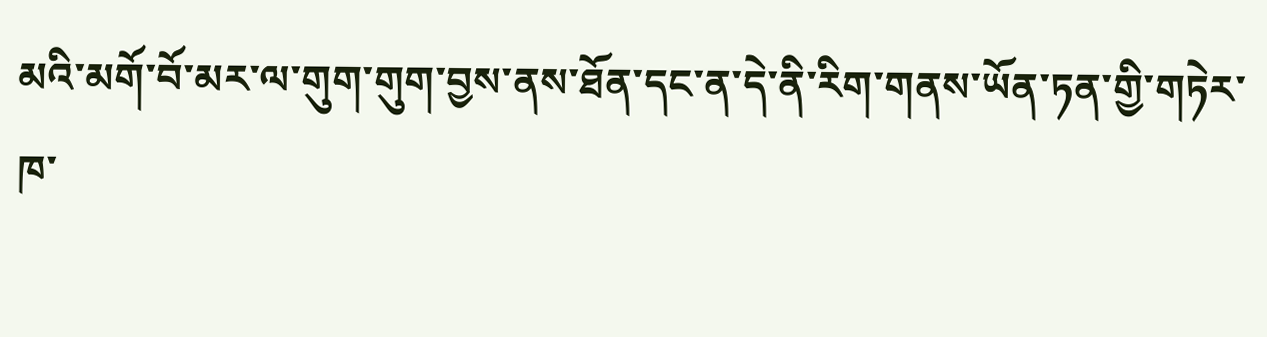མའི་མགོ་བོ་མར་ལ་གུག་གུག་བྱས་ནས་ཐོན་དང་ན་དེ་ནི་རིག་གནས་ཡོན་ཏན་གྱི་གཏེར་ཁ་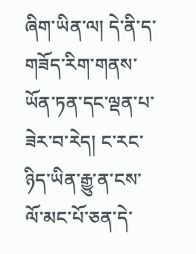ཞིག་ཡིན་ལ། དེ་ནི་ད་གཟོད་རིག་གནས་ཡོན་ཏན་དང་ལྡན་པ་ཟེར་བ་རེད། ང་རང་ཉིད་ཡིན་རྒྱུ་ན་ངས་ལོ་མང་པོ་ཅན་དེ་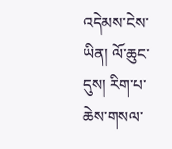འདེམས་ངེས་ཡིན། ལོ་ཆུང་དུས། རིག་པ་ཆེས་གསལ་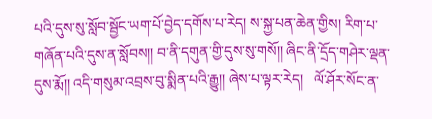པའི་དུས་སུ་སློབ་སྦྱོང་ཡག་པོ་བྱེད་དགོས་པ་རེད། ས་སྐྱ་པན་ཆེན་གྱིས། རིག་པ་གཞོན་པའི་དུས་ན་སློབས།། བ་ནི་དགུན་གྱི་དུས་སུ་གསོ།། ཞིང་ནི་དྲོད་གཤེར་ལྡན་དུས་རྨོ།། འདི་གསུམ་འབྲས་བུ་སྨིན་པའི་རྒྱུ།། ཞེས་པ་ལྟར་རེད།   ལོ་ཤོར་སོང་ན་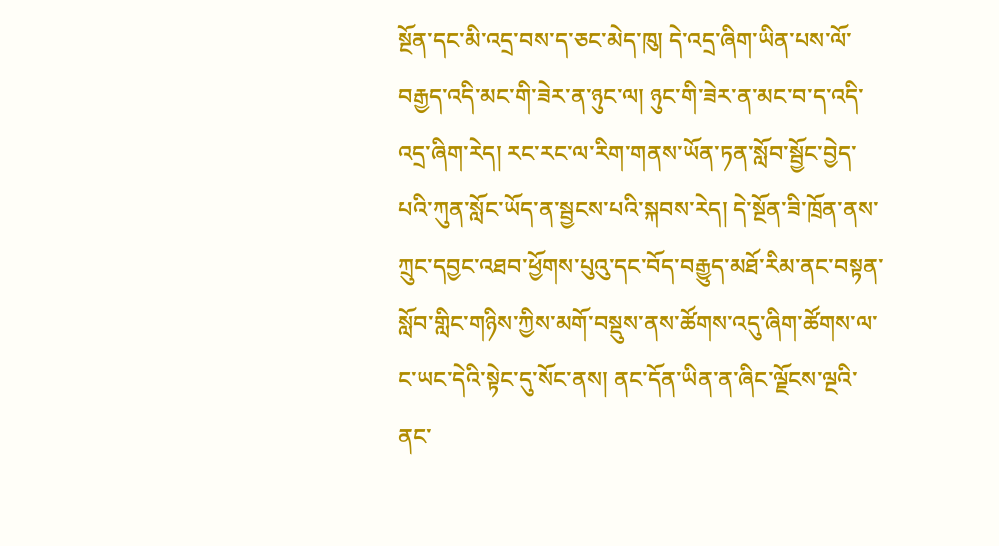སྔོན་དང་མི་འདྲ་བས་ད་ཅང་མེད་ཁུ། དེ་འདྲ་ཞིག་ཡིན་པས་ལོ་བརྒྱད་འདི་མང་གི་ཟེར་ན་ཉུང་ལ། ཉུང་གི་ཟེར་ན་མང་བ་ད་འདི་འདྲ་ཞིག་རེད། རང་རང་ལ་རིག་གནས་ཡོན་ཏན་སློབ་སྦྱོང་བྱེད་པའི་ཀུན་སློང་ཡོད་ན་སྦྱངས་པའི་སྐབས་རེད། དེ་སྔོན་ཟི་ཁྲོན་ནས་ཀྲུང་དབྱང་འཐབ་ཕྱོགས་པུའུ་དང་བོད་བརྒྱུད་མཐོ་རིམ་ནང་བསྟན་སློབ་གླིང་གཉིས་ཀྱིས་མགོ་བསྡུས་ནས་ཚོགས་འདུ་ཞིག་ཚོགས་ལ་ང་ཡང་དེའི་སྟེང་དུ་སོང་ནས། ནང་དོན་ཡིན་ན་ཞིང་ལྗོངས་ལྔའི་ནང་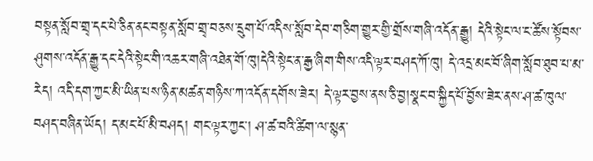བསྟན་སློབ་གྲྭ་དང་པེ་ཅིན་ནང་བསྟན་སློབ་གྲྭ་བཅས་དྲུག་པོ་འདིས་སློབ་དེབ་གཅིག་གྱུར་གྱི་གྲོས་གཞི་འདོན་རྒྱུ། དེའི་སྟེང་ལ་ང་ཚོས་སྟོབས་ཤུགས་འདོན་རྒྱུ་དང་དེའི་སྟེང་གི་འཆར་གཞི་འཐེན་གོ་ཁུ།དེའི་སྟེང་ན་རྒྱ་ཞིག་གིས་འདི་ལྟར་བཤད་ཀོ་ཁུ། དེ་འདྲ་མང་བོ་ཞིག་སློབ་ཐུབ་པ་མ་རེད། འདི་དག་ཀྱང་མི་ཡིན་པས་ཉིན་མཚན་གཉིས་ཀ་འདོན་དགོས་ཟེར། དེ་ལྟར་བྱས་ནས་ཅི་བྱ།སྣང་བ་སྐྱིད་པོ་བྱོས་ཟེར་ནས་ཤ་ཚ་ཁུལ་བཤད་བཞིན་ཡོད། ད་མང་པོ་མི་བཤད། གང་ལྟར་ཀྱང་། ཤ་ཚ་བའི་ཚིག་ལ་སྙན་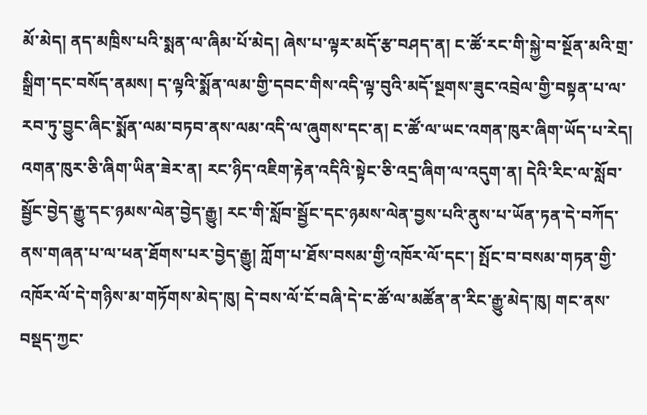མོ་མེད། ནད་མཁྲིས་པའི་སྨན་ལ་ཞིམ་པོ་མེད། ཞེས་པ་ལྟར་མདོ་རྩ་བཤད་ན། ང་ཚོ་རང་གི་སྐྱེ་བ་སྔོན་མའི་གྲ་སྒྲིག་དང་བསོད་ནམས། ད་ལྟའི་སྨོན་ལམ་གྱི་དབང་གིས་འདི་ལྟ་བུའི་མདོ་སྔགས་ཟུང་འབྲེལ་གྱི་བསྟན་པ་ལ་རབ་ཏུ་བྱུང་ཞིང་སྨོན་ལམ་བཏབ་ནས་ལམ་འདི་ལ་ཞུགས་དང་ན། ང་ཚོ་ལ་ཡང་འགན་ཁུར་ཞིག་ཡོད་པ་རེད། འགན་ཁུར་ཅི་ཞིག་ཡིན་ཟེར་ན། རང་ཉིད་འཇིག་རྟེན་འདིའི་སྟེང་ཅི་འདྲ་ཞིག་ལ་འདུག་ན། དེའི་རིང་ལ་སློབ་སྦྱོང་བྱེད་རྒྱུ་དང་ཉམས་ལེན་བྱེད་རྒྱུ། རང་གི་སློབ་སྦྱོང་དང་ཉམས་ལེན་བྱས་པའི་ནུས་པ་ཡོན་ཏན་དེ་བཀོད་ནས་གཞན་པ་ལ་ཕན་ཐོགས་པར་བྱེད་རྒྱུ། ཀློག་པ་ཐོས་བསམ་གྱི་འཁོར་ལོ་དང་། སྤོང་བ་བསམ་གཏན་གྱི་འཁོར་ལོ་དེ་གཉིས་མ་གཏོགས་མེད་ཁུ། དེ་བས་ལོ་ངོ་བཞི་དེ་ང་ཚོ་ལ་མཚོན་ན་རིང་རྒྱུ་མེད་ཁུ། གང་ནས་བསྡད་ཀྱང་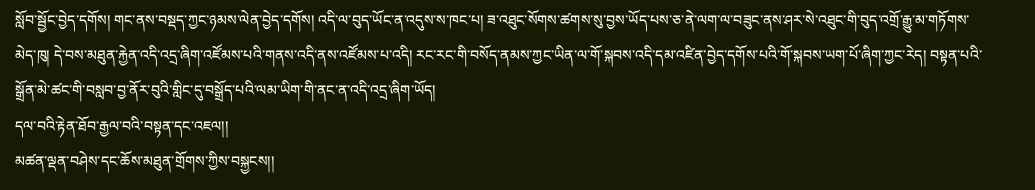སློབ་སྦྱོང་བྱེད་དགོས། གང་ནས་བསྡད་ཀྱང་ཉམས་ལེན་བྱེད་དགོས། འདི་ལ་བུད་ཡོང་ན་འདུས་ས་ཁང་པ། ཟ་འཐུང་སོགས་ཚགས་སུ་བྱས་ཡོད་པས་ཅ་ནེ་ལག་ལ་བཟུང་ནས་ཤར་སེ་འཐུང་གི་བུད་འགྲོ་རྒྱུ་མ་གཏོགས་མེད་ཁུ། དེ་བས་མཐུན་རྐྱེན་འདི་འདྲ་ཞིག་འཛོམས་པའི་གནས་འདི་ནས་འཛོམས་པ་འདི། རང་རང་གི་བསོད་ནམས་ཀྱང་ཡིན་ལ་གོ་སྐབས་འདི་དམ་འཛིན་བྱེད་དགོས་པའི་གོ་སྐབས་ཡག་པོ་ཞིག་ཀྱང་རེད། བསྟན་པའི་སྒྲོན་མེ་ཚང་གི་བསླབ་བྱ་ནོར་བུའི་གླིང་དུ་བསྒྲོད་པའི་ལམ་ཡིག་གི་ནང་ན་འདི་འདྲ་ཞིག་ཡོད།
དལ་བའི་རྟེན་ཐོབ་རྒྱལ་བའི་བསྟན་དང་འཇལ།།
མཚན་ལྡན་བཤེས་དང་ཆོས་མཐུན་གྲོགས་ཀྱིས་བསྐྱངས།།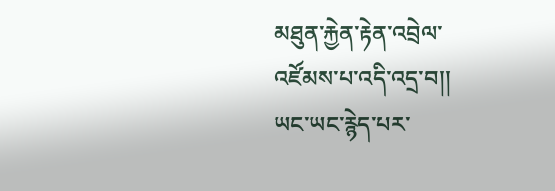མཐུན་རྐྱེན་རྟེན་འབྲེལ་འཛོམས་པ་འདི་འདྲ་བ།།
ཡང་ཡང་རྙེད་པར་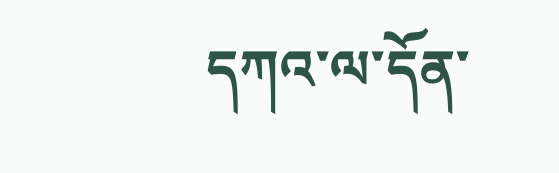དཀའ་ལ་དོན་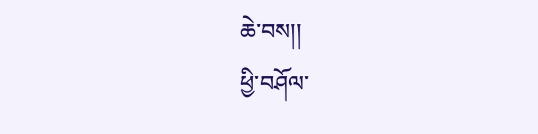ཆེ་བས།།
ཕྱི་བཤོལ་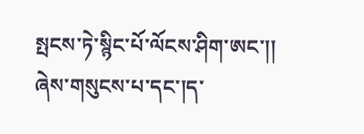སྤངས་ཏེ་སྙིང་པོ་ལོངས་ཤིག་ཨང་།།
ཞེས་གསུངས་པ་དང་།ད་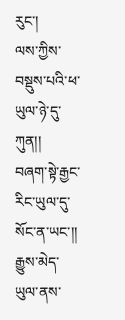རུང་།
ལས་ཀྱིས་བསྡུས་པའི་ཕ་ཡུལ་ཉེ་དུ་ཀུན།།
བཞག་སྟེ་རྒྱང་རིང་ཡུལ་དུ་སོང་ན་ཡང་།།
རྒྱུས་མེད་ཡུལ་ནས་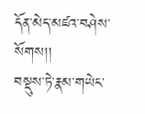དོན་མེད་མཛའ་བཤེས་སོགས།།
བསྡུས་ཏེ་རྣམ་གཡེང་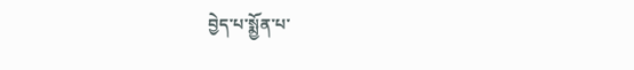བྱེད་པ་སྨྱོན་པ་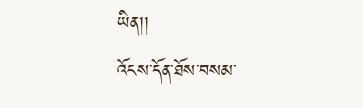ཡིན།།
འོངས་དོན་ཐོས་བསམ་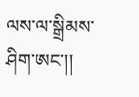ལས་ལ་སྒྲིམས་ཤིག་ཨང་།།